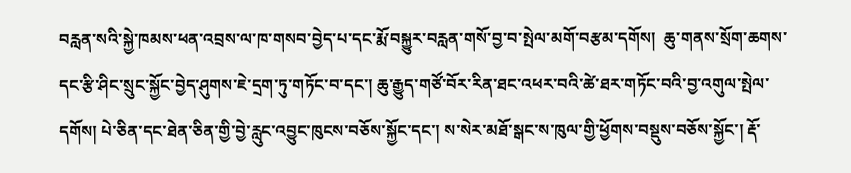བརླན་སའི་སྐྱེ་ཁམས་ཕན་འབྲས་ལ་ཁ་གསབ་བྱེད་པ་དང་རྨོ་བསྐྱུར་བརླན་གསོ་བྱ་བ་སྤེལ་མགོ་བརྩམ་དགོས།  ཆུ་གནས་སྲོག་ཆགས་དང་རྩི་ཤིང་སྲུང་སྐྱོང་བྱེད་ཤུགས་ཇེ་དྲག་ཏུ་གཏོང་བ་དང་། ཆུ་རྒྱུད་གཙོ་བོར་རིན་ཐང་འཕར་བའི་ཚེ་ཐར་གཏོང་བའི་བྱ་འགུལ་སྤེལ་དགོས། པེ་ཅིན་དང་ཐེན་ཅིན་གྱི་བྱེ་རླུང་འབྱུང་ཁུངས་བཅོས་སྐྱོང་དང་། ས་སེར་མཐོ་སྒང་ས་ཁུལ་གྱི་ཕྱོགས་བསྡུས་བཅོས་སྐྱོང་། རྡོ་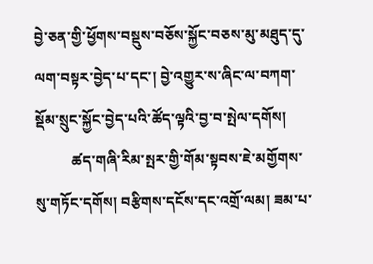བྱེ་ཅན་གྱི་ཕྱོགས་བསྡུས་བཅོས་སྐྱོང་བཅས་མུ་མཐུད་དུ་ལག་བསྟར་བྱེད་པ་དང་། བྱེ་འགྱུར་ས་ཞིང་ལ་བཀག་སྡོམ་སྲུང་སྐྱོང་བྱེད་པའི་ཚོད་ལྟའི་བྱ་བ་སྤེལ་དགོས།
          ཚད་གཞི་རིམ་སྤར་གྱི་གོམ་སྟབས་ཇེ་མགྱོགས་སུ་གཏོང་དགོས། བརྩིགས་དངོས་དང་འགྲོ་ལམ། ཟམ་པ་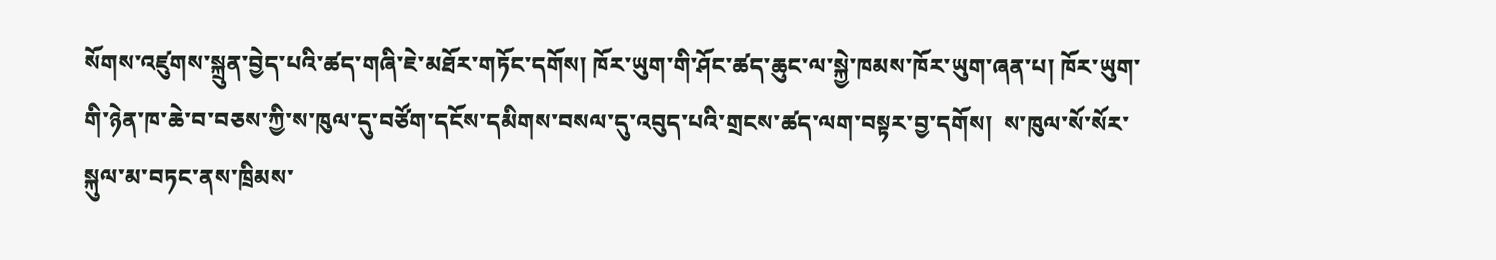སོགས་འཛུགས་སྐྲུན་བྱེད་པའི་ཚད་གཞི་ཇེ་མཐོར་གཏོང་དགོས། ཁོར་ཡུག་གི་ཤོང་ཚད་ཆུང་ལ་སྐྱེ་ཁམས་ཁོར་ཡུག་ཞན་པ། ཁོར་ཡུག་གི་ཉེན་ཁ་ཆེ་བ་བཅས་ཀྱི་ས་ཁུལ་དུ་བཙོག་དངོས་དམིགས་བསལ་དུ་འབུད་པའི་གྲངས་ཚད་ལག་བསྟར་བྱ་དགོས།  ས་ཁུལ་སོ་སོར་སྐུལ་མ་བཏང་ནས་ཁྲིམས་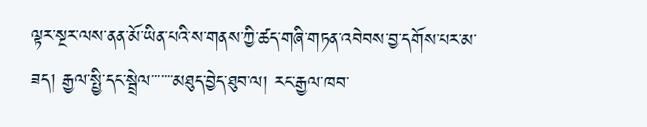ལྟར་སྔར་ལས་ནན་མོ་ཡིན་པའི་ས་གནས་ཀྱི་ཚད་གཞི་གཏན་འབེབས་བྱ་དགོས་པར་མ་ཟད། རྒྱལ་སྤྱི་དང་སྦྲེལ་་་་་་་མཐུད་བྱེད་ཐུབ་ལ། རང་རྒྱལ་ཁབ་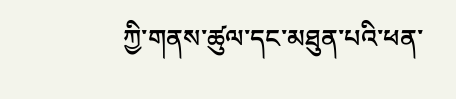ཀྱི་གནས་ཚུལ་དང་མཐུན་པའི་ཕན་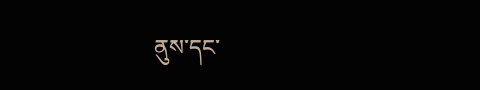ནུས་དང་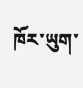ཁོར་ཡུག་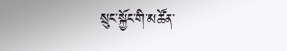སྲུང་སྐྱོང་གི་མཚོན་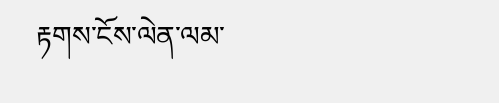རྟགས་ངོས་ལེན་ལམ་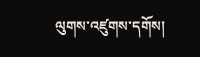ལུགས་འཛུགས་དགོས།